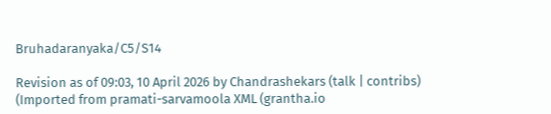Bruhadaranyaka/C5/S14

Revision as of 09:03, 10 April 2026 by Chandrashekars (talk | contribs) (Imported from pramati-sarvamoola XML (grantha.io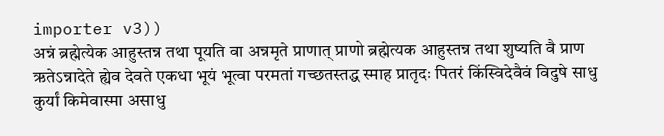importer v3))
अन्नं ब्रह्मेत्येक आहुस्तन्न तथा पूयति वा अन्नमृते प्राणात् प्राणो ब्रह्मेत्यक आहुस्तन्न तथा शुष्यति वै प्राण ऋतेऽन्नादेते ह्येव देवते एकधा भूयं भूत्वा परमतां गच्छतस्तद्ध स्माह प्रातृदः पितरं किंस्विदेवैवं विदुषे साधु कुर्यां किमेवास्मा असाधु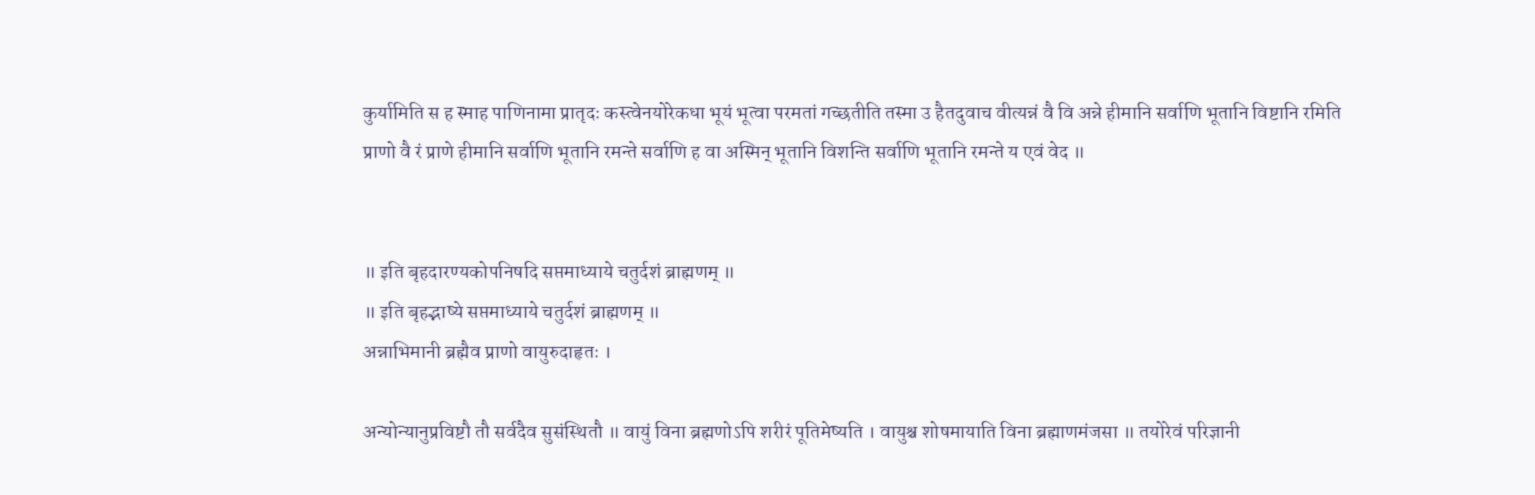कुर्यामिति स ह स्माह पाणिनामा प्रातृदः कस्त्वेनयोरेकधा भूयं भूत्वा परमतां गच्छतीति तस्मा उ हैतदुवाच वीत्यन्नं वै वि अन्ने हीमानि सर्वाणि भूतानि विष्टानि रमिति प्राणो वै रं प्राणे हीमानि सर्वाणि भूतानि रमन्ते सर्वाणि ह वा अस्मिन् भूतानि विशन्ति सर्वाणि भूतानि रमन्ते य एवं वेद ॥


॥ इति बृहदारण्यकोपनिषदि सप्तमाध्याये चतुर्दशं ब्राह्मणम् ॥
॥ इति बृहद्भाष्ये सप्तमाध्याये चतुर्दशं ब्राह्मणम् ॥
अन्नाभिमानी ब्रह्मैव प्राणो वायुरुदाहृतः ।

अन्योन्यानुप्रविष्टौ तौ सर्वदैव सुसंस्थितौ ॥ वायुं विना ब्रह्मणोऽपि शरीरं पूतिमेष्यति । वायुश्च शोषमायाति विना ब्रह्माणमंजसा ॥ तयोरेवं परिज्ञानी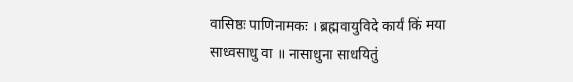वासिष्ठः पाणिनामकः । ब्रह्मवायुविदे कार्यं किं मया साध्वसाधु वा ॥ नासाधुना साधयितुं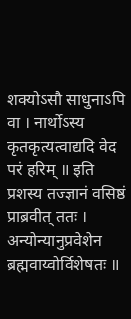शक्योऽसौ साधुनाऽपि वा । नार्थोऽस्य कृतकृत्यत्वाद्यदि वेद परं हरिम् ॥ इति प्रशस्य तज्ज्ञानं वसिष्ठं प्राब्रवीत् ततः । अन्योन्यानुप्रवेशेन ब्रह्मवाय्वोर्विशेषतः ॥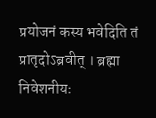प्रयोजनं कस्य भवेदिति तं प्रातृदोऽब्रवीत् । ब्रह्मा निवेशनीयः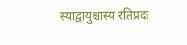स्याद्वायुश्चास्य रतिप्रदः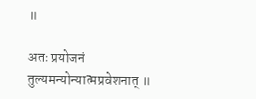॥

अतः प्रयोजनं तुल्यमन्योन्यात्मप्रवेशनात् ॥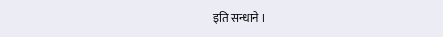इति सन्धाने ।